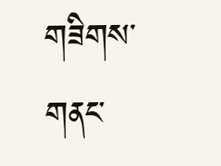གཟིགས་གནང་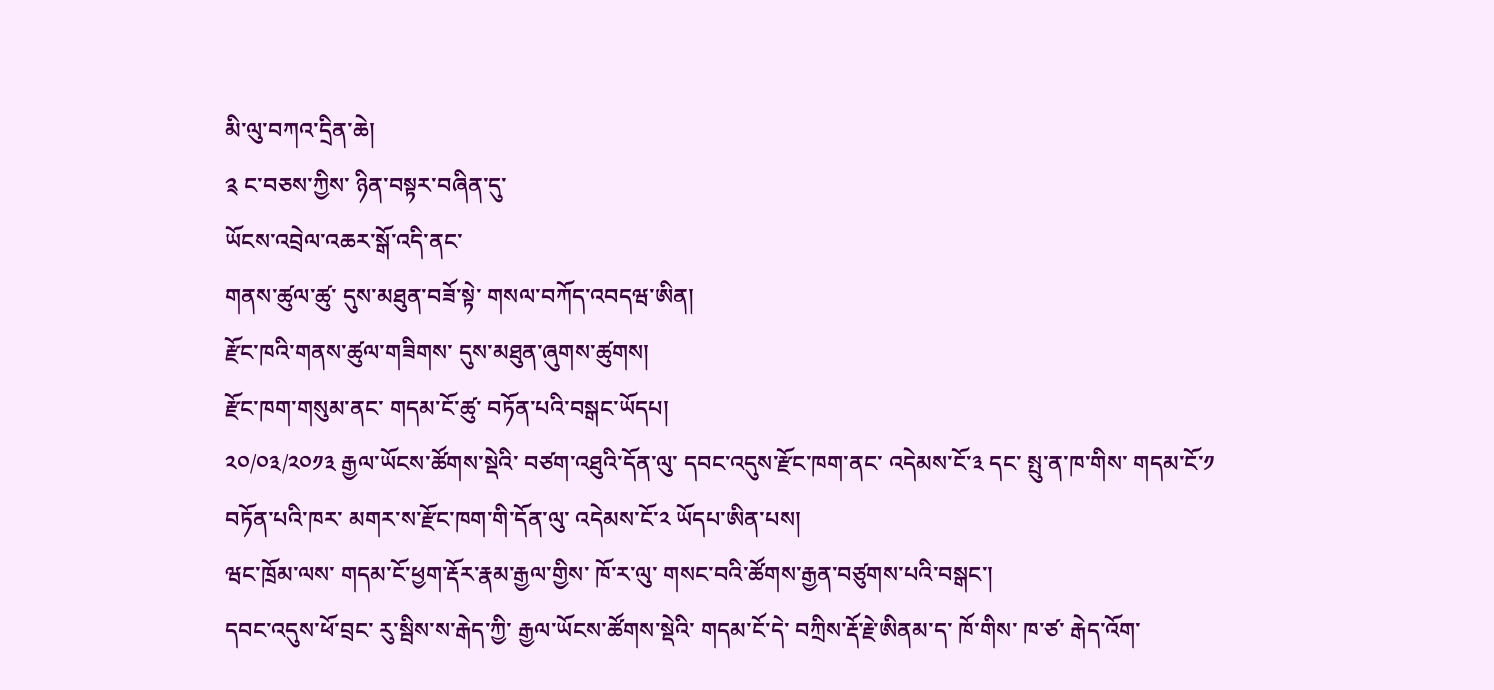མི་ལུ་བཀའ་དྲིན་ཆེ།
༉ ང་བཅས་ཀྱིས་ ཉིན་བསྟར་བཞིན་དུ་
ཡོངས་འབྲེལ་འཆར་སྒོ་འདི་ནང་
གནས་ཚུལ་ཚུ་ དུས་མཐུན་བཟོ་སྟེ་ གསལ་བཀོད་འབདཝ་ཨིན།
རྫོང་ཁའི་གནས་ཚུལ་གཟིགས་ དུས་མཐུན་ཞུགས་ཚུགས།
རྫོང་ཁག་གསུམ་ནང་ གདམ་ངོ་ཚུ་ བཏོན་པའི་བསྒང་ཡོདཔ།
༢༠/༠༣/༢༠༡༣ རྒྱལ་ཡོངས་ཚོགས་སྡེའི་ བཙག་འཐུའི་དོན་ལུ་ དབང་འདུས་རྫོང་ཁག་ནང་ འདེམས་ངོ་༣ དང་ སྤུ་ན་ཁ་གིས་ གདམ་ངོ་༡ བཏོན་པའི་ཁར་ མགར་ས་རྫོང་ཁག་གི་དོན་ལུ་ འདེམས་ངོ་༢ ཡོདཔ་ཨིན་པས།
ཝང་ཁྲོམ་ལས་ གདམ་ངོ་ཕྱག་རྡོར་རྣམ་རྒྱལ་གྱིས་ ཁོ་ར་ལུ་ གསང་བའི་ཚོགས་རྒྱན་བཙུགས་པའི་བསྒང་།
དབང་འདུས་ཕོ་བྲང་ རུ་སྦིས་ས་རྒེད་ཀྱི་ རྒྱལ་ཡོངས་ཚོགས་སྡེའི་ གདམ་ངོ་དེ་ བཀྲིས་རྡོ་རྗེ་ཨིནམ་ད་ ཁོ་གིས་ ཁ་ཙ་ རྒེད་འོག་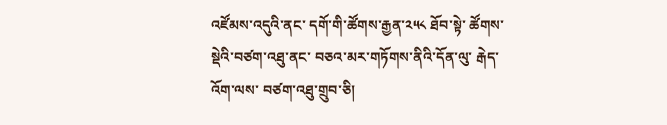འཛོམས་འདུའི་ནང་ དགོ་གི་ཚོགས་རྒྱན་༢༥༨ ཐོབ་སྟེ་ ཚོགས་སྡེའི་བཙག་འཐུ་ནང་ བཅའ་མར་གཏོགས་ནིའི་དོན་ལུ་ རྒེད་འོག་ལས་ བཙག་འཐུ་གྲུབ་ཅི།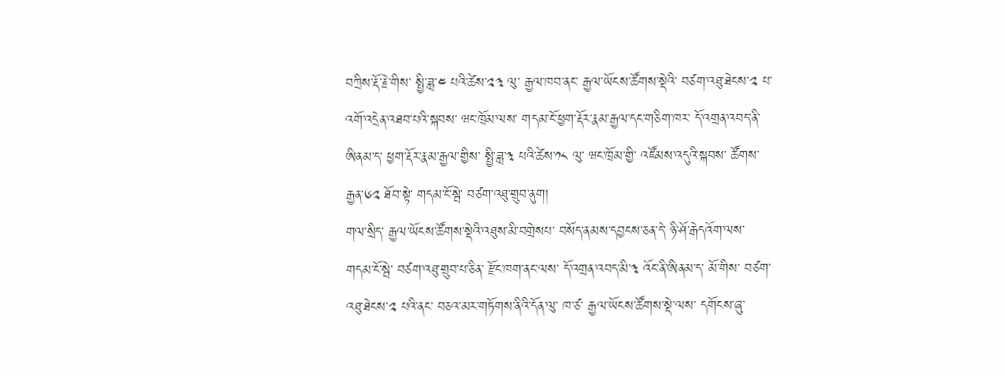བཀྲིས་རྡོ་རྗེ་གིས་ སྤྱི་ཟླ་༤ པའི་ཚེས་༢༣ ལུ་ རྒྱལ་ཁབ་ནང་ རྒྱལ་ཡོངས་ཚོགས་སྡེའི་ བཙག་འཐུ་ཐེངས་༢ པ་འགོ་འདྲེན་འཐབ་པའི་སྐབས་ ཝང་ཁྲོམ་ལས་ གདམ་ངོ་ཕྱག་རྡོར་རྣམ་རྒྱལ་དང་གཅིག་ཁར་ དོ་འགྲན་འབད་ནི་ཨིནམ་ད་ ཕྱག་རྡོར་རྣམ་རྒྱལ་གྱིས་ སྤྱི་ཟླ་༣ པའི་ཚེས་༡༨ ལུ་ ཝང་ཁྲོམ་གྱི་ འཛོམས་འདུའི་སྐབས་ ཚོགས་རྒྱན་༦༢ ཐོབ་སྟེ་ གདམ་ངོ་སྦེ་ བཙག་འཐུ་གྲུབ་ནུག།
གལ་སྲིད་ རྒྱལ་ཡོངས་ཚོགས་སྡེའི་འཐུས་མི་བགྲེསཔ་ བསོད་ནམས་དབྱངས་ཅན་དེ་ ཉི་ཤོ་རྒེདའོག་ལས་ གདམ་ངོ་སྦེ་ བཙག་འཐུ་གྲུབ་པ་ཅིན་ རྫོང་ཁག་ནང་ལས་ དོ་འགྲན་འབད་མི་༣ འོང་ནི་ཨིནམ་ད་ མོ་གིས་ བཙག་འཐུ་ཐེངས་༢ པའི་ནང་ བཅའ་མར་གཏོགས་ནིའི་དོན་ལུ་ ཁ་ཙ་ རྒྱལ་ཡོངས་ཚོགས་སྡེ་ལས་ དགོངས་ཞུ་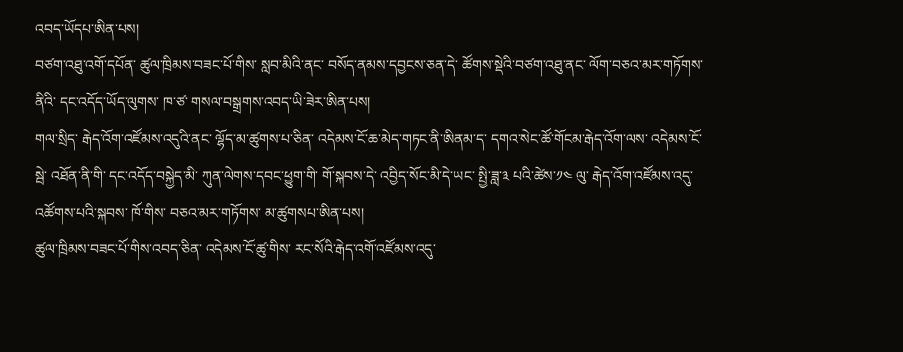འབད་ཡོདཔ་ཨིན་པས།
བཙག་འཐུ་འགོ་དཔོན་ ཚུལ་ཁྲིམས་བཟང་པོ་གིས་ སླབ་མིའི་ནང་ བསོད་ནམས་དབྱངས་ཅན་དེ་ ཚོགས་སྡེའི་བཙག་འཐུ་ནང་ ལོག་བཅའ་མར་གཏོགས་ནིའི་ དང་འདོད་ཡོད་ལུགས་ ཁ་ཙ་ གསལ་བསྒྲགས་འབད་ཡི་ཟེར་ཨིན་པས།
གལ་སྲིད་ རྒེད་འོག་འཛོམས་འདུའི་ནང་ ལྷོད་མ་ཚུགས་པ་ཅིན་ འདེམས་ངོ་ཆ་མེད་གཏང་ནི་ཨིནམ་ད་ དགའ་སེང་ཚོ་གོངམ་རྒེད་འོག་ལས་ འདེམས་ངོ་སྦེ་ འཐོན་ནི་གི་ དང་འདོད་བསྐྱེད་མི་ ཀུན་ལེགས་དབང་ཕྱུག་གི་ གོ་སྐབས་དེ་ འབྱིད་སོང་མི་དེ་ཡང་ སྤྱི་ཟླ་༣ པའི་ཚེས་༡༤ ལུ་ རྒེད་འོག་འཛོམས་འདུ་འཚོགས་པའི་སྐབས་ ཁོ་གིས་ བཅའ་མར་གཏོགས་ མ་ཚུགསཔ་ཨིན་པས།
ཚུལ་ཁྲིམས་བཟང་པོ་གིས་འབད་ཅིན་ འདེམས་ངོ་ཚུ་གིས་ རང་སོའི་རྒེད་འགོ་འཛོམས་འདུ་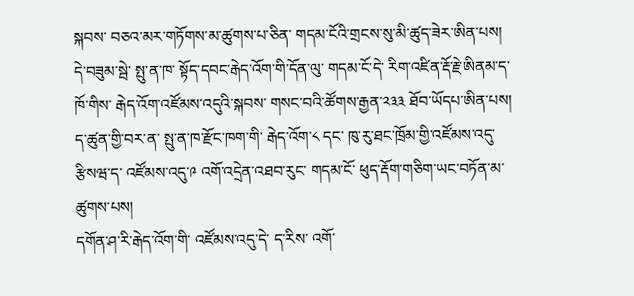སྐབས་ བཅའ་མར་གཏོགས་མ་ཚུགས་པ་ཅིན་ གདམ་ངོའི་གྲངས་སུ་མི་ཚུད་ཟེར་ཨིན་པས།
དེ་བཟུམ་སྦེ་ སྤུ་ན་ཁ་ སྟོད་དབང་རྒེད་འོག་གི་དོན་ལུ་ གདམ་ངོ་དེ་ རིག་འཛིན་རྡོ་རྗེ་ཨིནམ་ད་ ཁོ་གིས་ རྒེད་འོག་འཛོམས་འདུའི་སྐབས་ གསང་བའི་ཚོགས་རྒྱན་༢༣༣ ཐོབ་ཡོདཔ་ཨིན་པས།
ད་ཚུན་གྱི་བར་ན་ སྤུ་ན་ཁ་རྫོང་ཁག་གི་ རྒེད་འོག་༨ དང་ ཁུ་རུ་ཐང་ཁྲོམ་གྱི་འཛོམས་འདུ་རྩིསཝ་ད་ འཛོམས་འདུ་༩ འགོ་འདྲེན་འཐབ་རུང་ གདམ་ངོ་ ཕུད་རྡོག་གཅིག་ཡང་བཏོན་མ་ཚུགས་པས།
དགོན་ཤ་རི་རྒེད་འོག་གི་ འཛོམས་འདུ་དེ་ ད་རིས་ འགོ་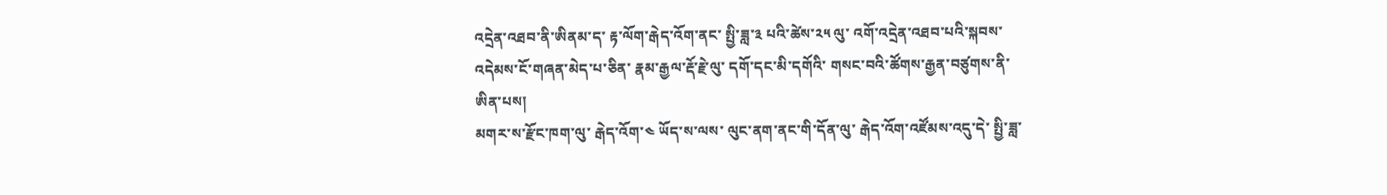འདྲེན་འཐབ་ནི་ཨིནམ་ད་ རྟ་ལོག་རྒེད་འོག་ནང་ སྤྱི་ཟླ་༣ པའི་ཚེས་༢༥ ལུ་ འགོ་འདྲེན་འཐབ་པའི་སྐབས་ འདེམས་ངོ་གཞན་མེད་པ་ཅིན་ རྣམ་རྒྱལ་རྡོ་རྗེ་ལུ་ དགོ་དང་མི་དགོའི་ གསང་བའི་ཚོགས་རྒྱན་བཙུགས་ནི་ཨིན་པས།
མགར་ས་རྫོང་ཁག་ལུ་ རྒེད་འོག་༤ ཡོད་ས་ལས་ ལུང་ནག་ནང་གི་དོན་ལུ་ རྒེད་འོག་འཛོམས་འདུ་དེ་ སྤྱི་ཟླ་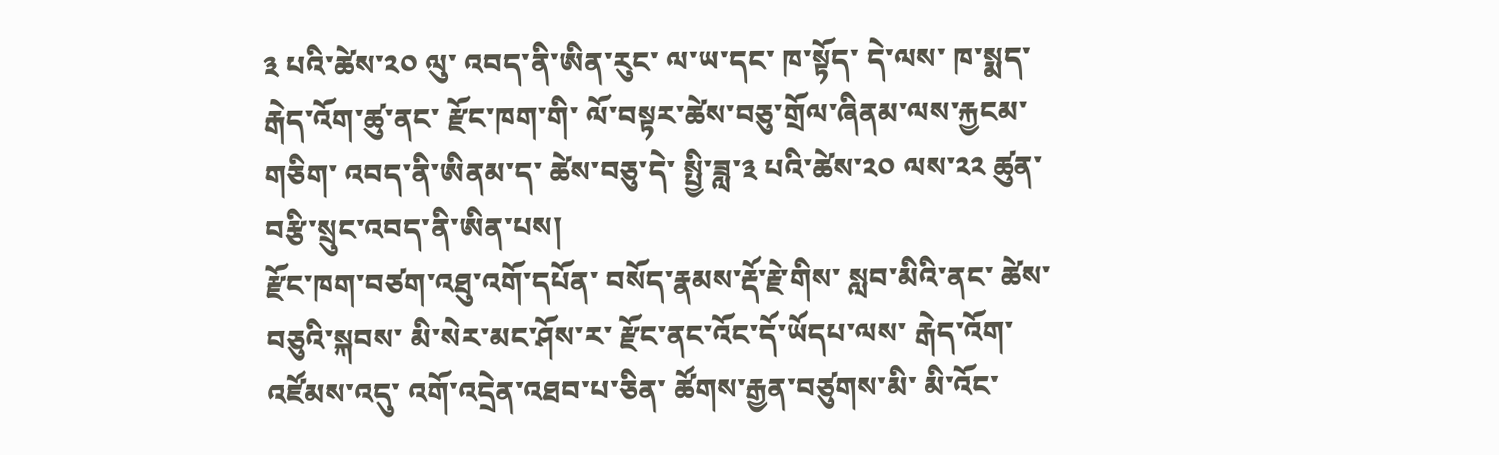༣ པའི་ཚེས་༢༠ ལུ་ འབད་ནི་ཨིན་རུང་ ལ་ཡ་དང་ ཁ་སྟོད་ དེ་ལས་ ཁ་སྨད་རྒེད་འོག་ཚུ་ནང་ རྫོང་ཁག་གི་ ལོ་བསྟར་ཚེས་བཅུ་གྲོལ་ཞིནམ་ལས་རྐྱངམ་གཅིག་ འབད་ནི་ཨིནམ་ད་ ཚེས་བཅུ་དེ་ སྤྱི་ཟླ་༣ པའི་ཚེས་༢༠ ལས་༢༢ ཚུན་ བརྩི་སྲུང་འབད་ནི་ཨིན་པས།
རྫོང་ཁག་བཙག་འཐུ་འགོ་དཔོན་ བསོད་རྣམས་རྡོ་རྗེ་གིས་ སླབ་མིའི་ནང་ ཚེས་བཅུའི་སྐབས་ མི་སེར་མང་ཤོས་ར་ རྫོང་ནང་འོང་དོ་ཡོདཔ་ལས་ རྒེད་འོག་འཛོམས་འདུ་ འགོ་འདྲེན་འཐབ་པ་ཅིན་ ཚོགས་རྒྱན་བཙུགས་མི་ མི་འོང་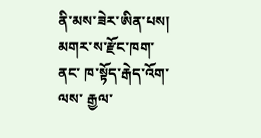ནི་མས་ཟེར་ཨིན་པས།
མགར་ས་རྫོང་ཁག་ནང་ ཁ་སྟོད་རྒེད་འོག་ལས་ རྒྱལ་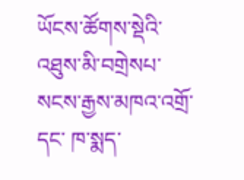ཡོངས་ཚོགས་སྡེའི་ འཐུས་མི་བགྲེསཔ་ སངས་རྒྱས་མཁའ་འགྲོ་དང་ ཁ་སྨད་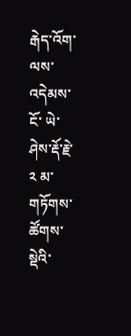རྒེད་འོག་ལས་ འདེམས་ངོ་ ཡེ་ཤེས་རྡོ་རྗེ་༢ མ་གཏོགས་ ཚོགས་སྡེའི་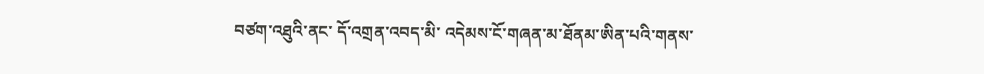བཙག་འཐུའི་ནང་ དོ་འགྲན་འབད་མི་ འདེམས་ངོ་གཞན་མ་ཐོནམ་ཨིན་པའི་གནས་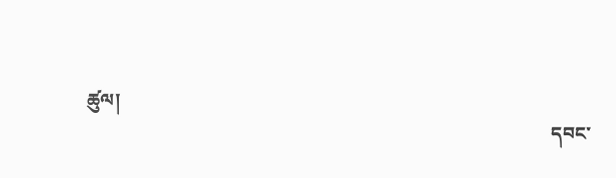ཚུལ།
                                                                                                   དབང་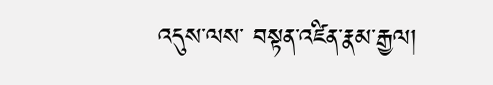འདུས་ལས་ བསྟན་འཛིན་རྣམ་རྒྱལ།